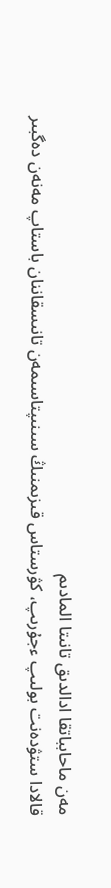مەن ماحابباتقا ادالدىق تانىتا المادىم
قالادا ستۋدەنت بولىپ ءجۇرىپ، كۋرستاس قىزىمنىڭ سىنىپتاسىمەن تانىسقاننان باستاپ مەنەن دەگبىر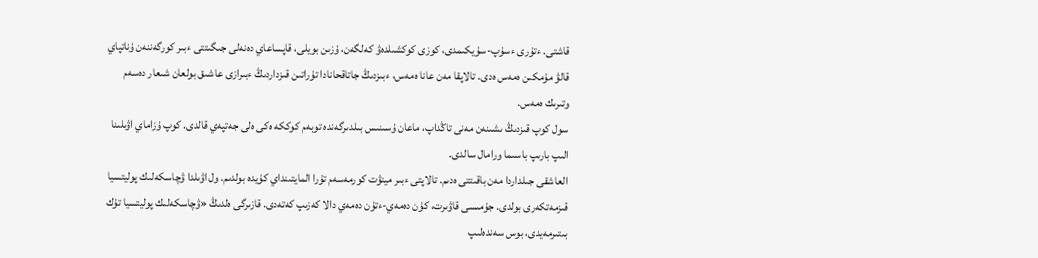قاشتى. ءتۇرى ءسۇپ-سۇيكىمدى، كوزى كوكشىلدەۋ كەلگەن، ۇزىن بويلى، قاپساعاي دەنەلى جىگىتتى ءبىر كورگەننەن ۇناتپاي قالۋ مۇمكىن ەمەس ەدى. تالاپقا مەن عانا ەمەس، ءبىزدىڭ جاتاقحانادا تۇراتىن قىزداردىڭ ءبىرازى عاشىق بولعان شىعار دەسەم وتىرىك ەمەس.
سول كوپ قىزدىڭ ىشىنەن مەنى تاڭداپ، ماعان ۇسىنىس بىلدىرگەندە توبەم كوككە ەكى ەلى جەتپەي قالدى. كوپ ۇزاماي اۋىلىنا الىپ بارىپ باسىما ورامال سالدى.
العاشقى جىلداردا مەن باقىتتى ەدىم. تالاپتى ءبىر مينۋت كورمەسەم تۇرا المايتىنداي كۇيدە بولدىم. ول اۋىلدا ۋچاسكەلىك پوليتسيا قىزمەتكەرى بولدى. جۇمىسى قاۋىرت، كۇن دەمەي-ءتۇن دەمەي دالا كەزىپ كەتەدى. قازىرگى ەلدىڭ «ۋچاسكەلىك پوليتسيا تۇك بىتىرمەيدى، بوس سەندەلىپ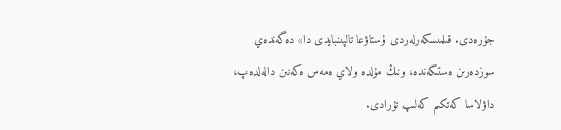جۇرەدى. قىلمىسكەرلەردى ۇستاۋعا تالپىنبايدى دا» دەگەندەي سوزدەرىن ەستىگەندە، ونىڭ مۇلدە ولاي ەمەس ەكەنىن دالەلدەپ، داۋلاسا كەتكىم كەلىپ تۇرادى.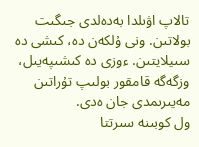تالاپ اۋىلدا بەدەلدى جىگىت بولاتىن. ونى ۇلكەن دە، كىشى دە سىيلايتىن. ءوزى دە كىشىپەيىل، وزگەگە قامقور بولىپ تۇراتىن مەيىرىمدى جان ەدى.
ول كوبىنە سىرتتا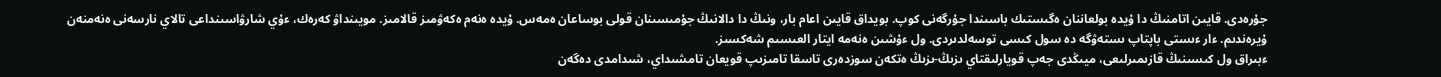جۇرەدى. قايىن اتامنىڭ دا ۇيدە بولعاننان ەگىستىك باسىندا جۇرگەنى كوپ. بويداق قايىن اعام بار، ونىڭ دا دالانىڭ جۇمىسىنان قولى بوساعان ەمەس. ۇيدە ەنەم ەكەۋمىز قالامىز. مويىنداۋ كەرەك، ءۇي شارۋاسىنداعى تالاي نارسەنى ەنەمنەن ۇيرەندىم. ءار ءىستى باپتاپ ىستەۋگە دە سول كىسى توسەلدىردى. ول ءۇشىن ەنەمە ايتار العىسىم شەكسىز.
ءبىراق ول كىسىنىڭ قازىمىرلىعى، ميىڭدى جەپ قويارلىقتاي ىزىڭ-ىزىڭ ەتكەن سوزدەرى تاسقا تامىزىپ قويعان تامشىداي، شىدامدى دەگەن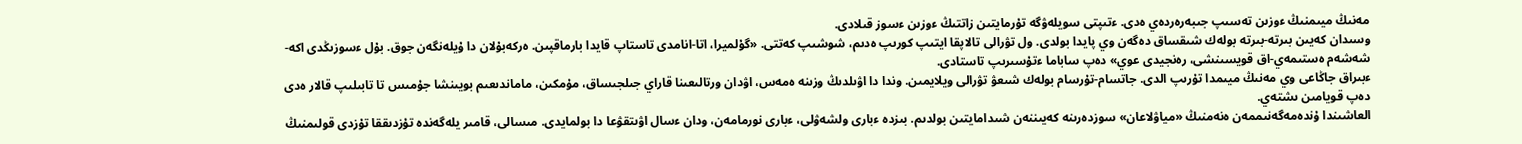مەنىڭ ميىمنىڭ ءوزىن تەسىپ جىبەرەردەي ەدى. ءتىپتى سويلەۋگە تۇرمايتىن زاتتىڭ ءوزىن ءسوز قىلادى.
وسىدان كەيىن بىرتە-بىرتە بولەك شىقساق دەگەن وي پايدا بولدى. ول تۋرالى تالاپقا ايتىپ كورىپ ەدىم، شوشىپ كەتتى. «گۇلميرا، اتا-انامدى تاستاپ قايدا بارماقپىن. ەركەبۇلان دا ۇيلەنگەن جوق. بۇل ءسوزىڭدى اكە-شەشەم ەستىمەي-اق قويسىنشى، رەنجيدى عوي» دەپ ساباما ءتۇسىرىپ تاستادى.
ءبىراق جاڭاعى وي مەنىڭ ميىمدا تۇرىپ الدى. جاتسام-تۇرسام بولەك شىعۋ تۋرالى ويلايمىن. وندا دا اۋىلدىڭ وزىنە ەمەس، اۋدان ورتالىعىنا قاراي جىلجىساق، مۇمكىن، ماماندىعىم بويىنشا جۇمىس تا تابىلىپ قالار ەدى دەپ قويامىن ىشتەي.
العاشىندا ۇندەمەگەنىممەن ەنەمنىڭ «مياۋلاعان» سوزدەرىنە كەيىننەن شىدامايتىن بولدىم. بىزدە ءبارى ولشەۋلى، ءبارى نورمامەن، ودان ءسال اۋىتقۋعا دا بولمايدى. مىسالى، قامىر يلەگەندە تۇزدىققا تۇزدى قولىمنىڭ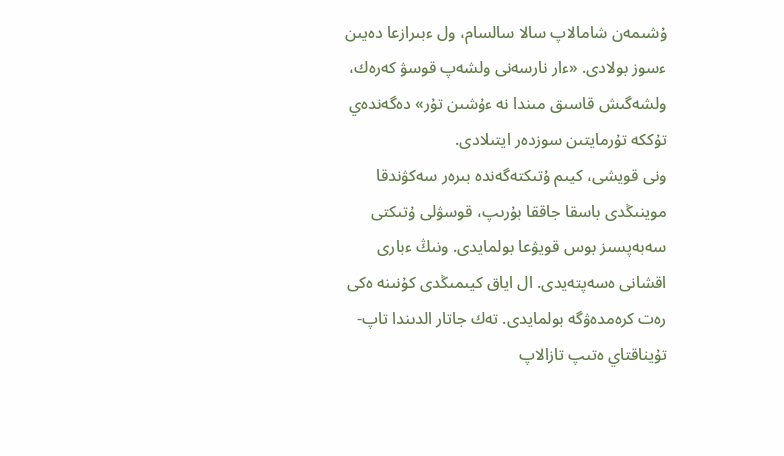ۇشىمەن شامالاپ سالا سالسام، ول ءبىرازعا دەيىن ءسوز بولادى. «ءار نارسەنى ولشەپ قوسۋ كەرەك، ولشەگىش قاسىق مىندا نە ءۇشىن تۇر» دەگەندەي تۇككە تۇرمايتىن سوزدەر ايتىلادى.
ونى قويشى، كيىم ۇتىكتەگەندە بىرەر سەكۋندقا موينىڭدى باسقا جاققا بۇرىپ، قوسۋلى ۇتىكتى سەبەپسىز بوس قويۋعا بولمايدى. ونىڭ ءبارى اقشانى ەسەپتەيدى. ال اياق كيىمىڭدى كۇنىنە ەكى رەت كرەمدەۋگە بولمايدى. تەك جاتار الدىندا تاپ-تۇيناقتاي ەتىپ تازالاپ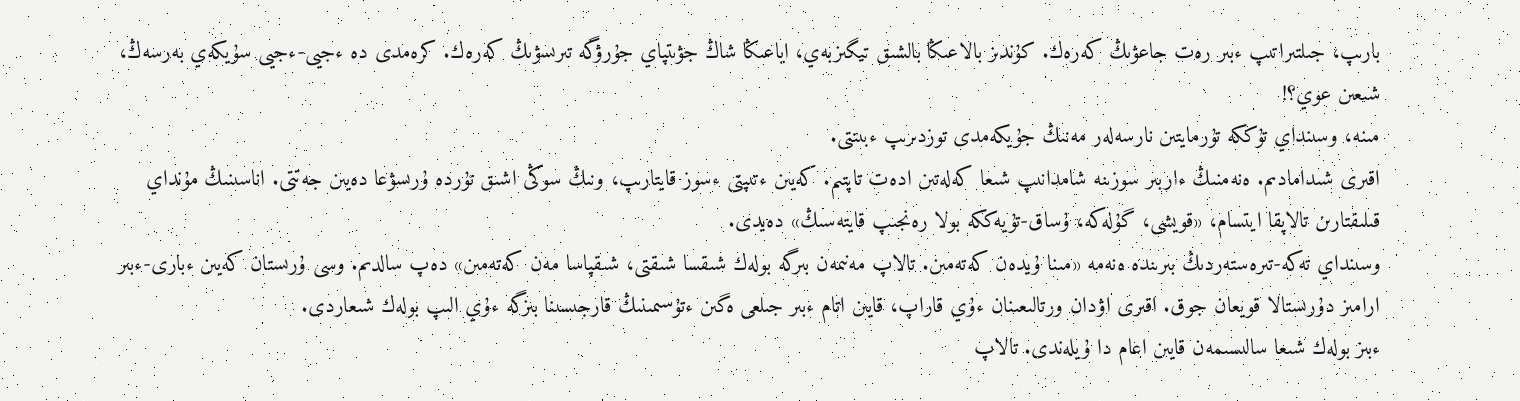بارىپ، جىلتىراتىپ ءبىر رەت جاعۋىڭ كەرەك. كۇندىز بالاعىڭا بالشىق تيگىزبەي، اياعىڭا شاڭ جۋىتپاي جۇرۋگە تىرىسۋىڭ كەرەك. كرەمدى دە ءجيى-ءجيى سۇيكەي بەرسەڭ، شىعىن عوي؟!
مىنە، وسىنداي تۇككە تۇرمايتىن نارسەلەر مەنىڭ جۇيكەمدى توزدىرىپ ءبىتتى.
اقىرى شىدامادىم. ەنەمنىڭ ءاربىر سوزىنە شامدانىپ شىعا كەلەتىن ادەت تاپتىم. كەيىن ءتىپتى ءسوز قايتارىپ، ونىڭ سوڭى اشىق تۇردە ۇرىسۋعا دەيىن جەتتى. اناسىنىڭ مۇنداي قىلىقتارىن تالاپقا ايتسام، «قويشى، گۇلەكە، ۇساق-تۇيەككە بولا رەنجىپ قايتەسىڭ» دەيدى.
وسىنداي تەكە-تىرەستەردىڭ بىرىندە ەنەمە «مىنا ۇيدەن كەتەمىن. تالاپ مەنىمەن بىرگە بولەك شىقسا شىقتى، شىقپاسا مەن كەتەمىن» دەپ سالدىم. وسى ۇرىستان كەيىن ءبارى-ءبىر ارامىز دۇرىستالا قويعان جوق. اقىرى اۋدان ورتالىعىنان ءۇي قاراپ، قايىن اتام ءبىر جىلعى ەگىن ءتۇسىمىنىڭ قارجىسىنا بىزگە ءۇي الىپ بولەك شىعاردى.
ءبىز بولەك شىعا سالىسىمەن قايىن اعام دا ۇيلەندى. تالاپ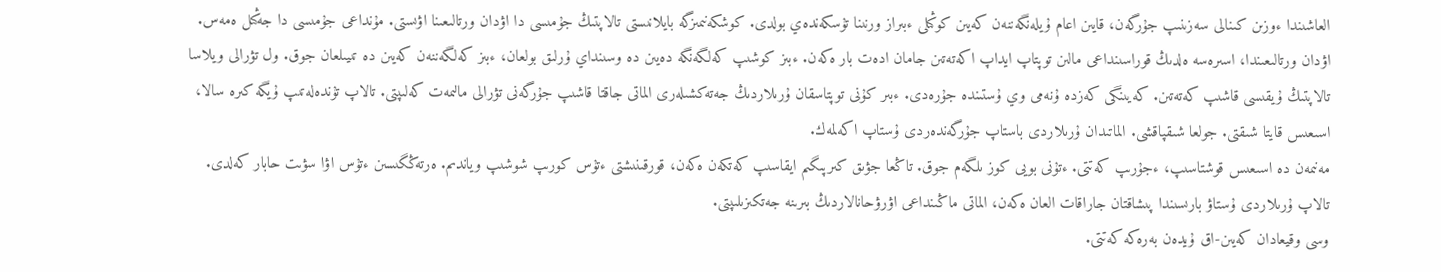العاشىندا ءوزىن كىنالى سەزىنىپ جۇرگەن، قايىن اعام ۇيلەنگەننەن كەيىن كوڭىلى ءبىراز ورنىنا تۇسكەندەي بولدى. كوشكەنىمىزگە بايلانىستى تالاپتىڭ جۇمىسى دا اۋدان ورتالىعىنا اۋىستى. مۇنداعى جۇمىسى دا جەڭىل ەمەس.
اۋدان ورتالىعىندا، اسىرەسە ەلدىڭ قوراسىنداعى مالىن توپتاپ ايداپ اكەتەتىن جامان ادەت بار ەكەن. ءبىز كوشىپ كەلگەنگە دەيىن دە وسىنداي ۇرلىق بولعان، ءبىز كەلگەننەن كەيىن دە تىيىلعان جوق. ول تۋرالى ويلاسا تالاپتىڭ ۇيقىسى قاشىپ كەتەتىن. كەيىنگى كەزدە ۇنەمى وي ۇستىندە جۇرەدى. ءبىر كۇنى توپتاسقان ۇرىلاردىڭ جەتەكشىلەرى الماتى جاقتا قاشىپ جۇرگەنى تۋرالى مالىمەت كەلىپتى. تالاپ تۇندەلەتىپ ۇيگە كىرە سالا، اسىعىس قايتا شىقتى. جولعا شىقپاقشى. الماتىدان ۇرىلاردى باستاپ جۇرگەندەردى ۇستاپ اكەلمەك.
مەنىمەن دە اسىعىس قوشتاسىپ، ءجۇرىپ كەتتى. ءتۇنى بويى كوز ىلگەم جوق. تاڭعا جۋىق كىرپىگىم ايقاسىپ كەتكەن ەكەن، قورقىنىشتى ءتۇس كورىپ شوشىپ وياندىم. ەرتەڭگىسىن ءتۇس اۋا سۋىت حابار كەلدى. تالاپ ۇرىلاردى ۇستاۋ بارىسىندا پىشاقتان جاراقات العان ەكەن، الماتى ماڭىنداعى اۋرۋحانالاردىڭ بىرىنە جەتكىزىلىپتى.
وسى وقيعادان كەيىن-اق ۇيدەن بەرەكە كەتتى.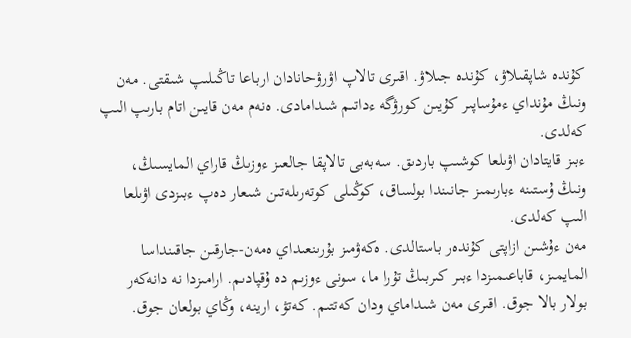كۇندە شاپقىلاۋ، كۇندە جىلاۋ. اقىرى تالاپ اۋرۋحانادان ارباعا تاڭىلىپ شىقتى. مەن ونىڭ مۇنداي ءمۇساپىر كۇيىن كورۋگە ءداتىم شىدامادى. ەنەم مەن قايىن اتام بارىپ الىپ كەلدى.
ءبىز قايتادان اۋىلعا كوشىپ باردىق. سەبەبى تالاپقا جالعىز ءوزىڭ قاراي المايسىڭ، ونىڭ ۇستىنە ءبارىمىز جانىندا بولساق، كوڭىلى كوتەرىلەتىن شىعار دەپ ءبىزدى اۋىلعا الىپ كەلدى.
مەن ءۇشىن ازاپتى كۇندەر باستالدى. ەكەۋمىز بۇرىنعىداي ەمەن-جارقىن جاقىنداسا المايمىز، قاباعىمىزدا ءبىر كىربىڭ تۇرا ما، سونى ءوزىم دە ۇقپادىم. ارامىزدا نە دانەكەر بولار بالا جوق. اقىرى مەن شىداماي ودان كەتتىم. كەتۋ، ارينە، وڭاي بولعان جوق.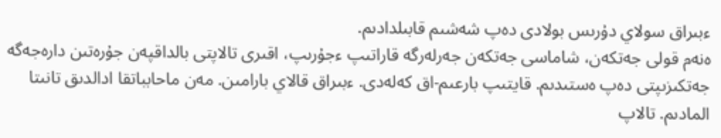ءبىراق سولاي دۇرىس بولادى دەپ شەشىم قابىلدادىم.
ەنەم قولى جەتكەن، شاماسى جەتكەن جەرلەرگە قاراتىپ ءجۇرىپ، اقىرى تالاپتى بالداقپەن جۇرەتىن دارەجەگە جەتكىزىپتى دەپ ەستىدىم. قايتىپ بارعىم-اق كەلەدى. ءبىراق قالاي بارامىن. مەن ماحابباتقا ادالدىق تانىتا المادىم. تالاپ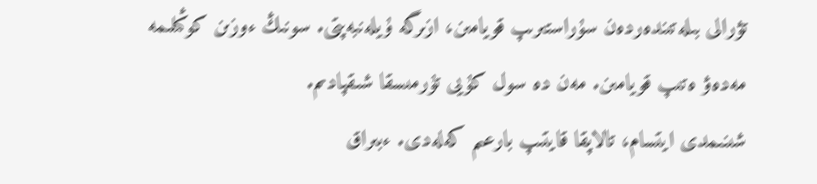تۋرالى بىلەتىندەردەن سۇراستىرىپ قويامىن، ازىرگە ۇيلەنبەپتى. سونىڭ ءوزىن كوڭىلىمە مەدەۋ ەتىپ قويامىن. مەن دە سول كۇيى تۇرمىسقا شىقپادىم.
شىنىمدى ايتسام، تالاپقا قايتىپ بارعىم كەلەدى. ءبىراق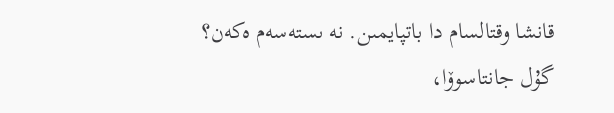قانشا وقتالسام دا باتپايمىن. نە ىستەسەم ەكەن؟
گۇل جانتاسوۆا،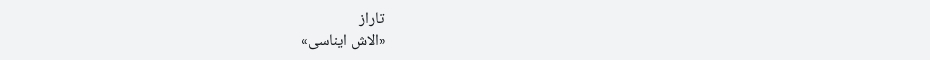تاراز
«الاش ايناسى»